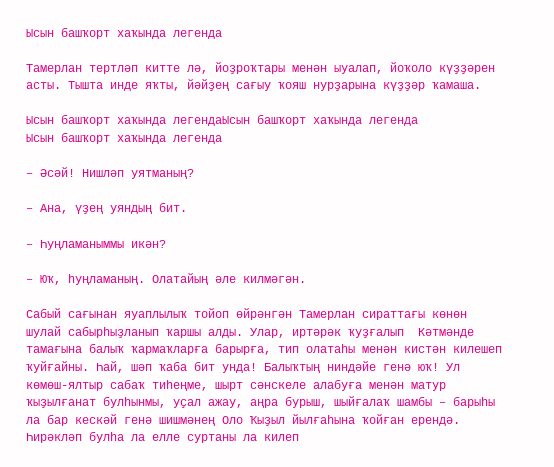Ысын башҡорт хаҡында легенда

Тамерлан тертләп китте лә, йоҙроҡтары менән ыуалап, йоҡоло күҙҙәрен асты. Тышта инде яҡты, йәйҙең сағыу ҡояш нурҙарына күҙҙәр ҡамаша.

Ысын башҡорт хаҡында легендаЫсын башҡорт хаҡында легенда
Ысын башҡорт хаҡында легенда

– Әсәй! Нишләп уятманың?

– Ана, үҙең уяндың бит.

– Һуңламаныммы икән?

– Юҡ, һуңламаның. Олатайың әле килмәгән.

Сабый сағынан яуаплылыҡ тойоп өйрәнгән Тамерлан сираттағы көнөн шулай сабырһыҙланып ҡаршы алды. Улар, иртәрәк ҡуҙғалып  Кәтмәнде тамағына балыҡ ҡармаҡларға барырға, тип олатаһы менән кистән килешеп ҡуйғайны. Һай, шәп ҡаба бит унда! Балыҡтың ниндәйе генә юҡ! Ул көмөш-ялтыр сабаҡ тиһеңме, шырт сәнскеле алабуға менән матур ҡыҙылғанат булһынмы, уҫал ажау, аңра бурыш, шыйғалаҡ шамбы – барыһы ла бар кескәй генә шишмәнең Оло Ҡыҙыл йылғаһына ҡойған ерендә. Һирәкләп булһа ла елле суртаны ла килеп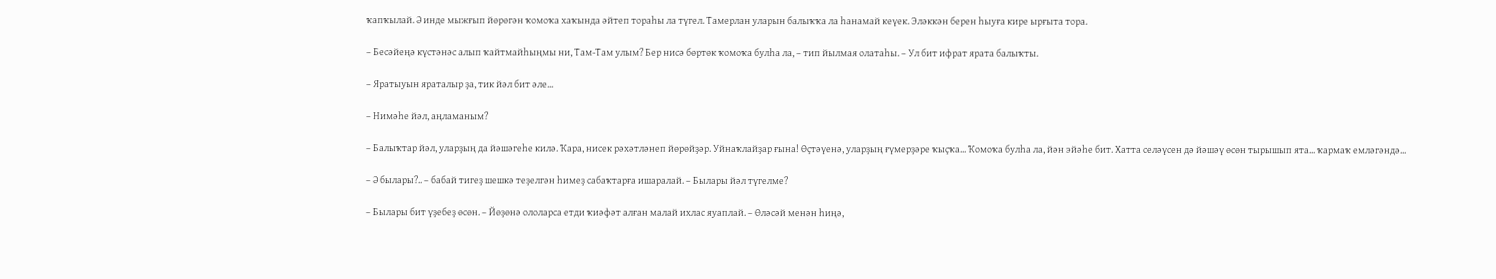ҡапҡылай. Ә инде мыжғып йөрөгән ҡомоҡа хаҡында әйтеп тораһы ла түгел. Тамерлан уларын балыҡҡа ла һанамай кеүек. Эләккән берен һыуға кире ырғыта тора.

– Бесәйеңә күстәнәс алып ҡайтмайһыңмы ни, Там-Там улым? Бер нисә бөртөк ҡомоҡа булһа ла, – тип йылмая олатаһы. – Ул бит ифрат ярата балыҡты.

– Яратыуын яраталыр ҙа, тик йәл бит әле...

– Нимәһе йәл, аңламаным?

– Балыҡтар йәл, уларҙың да йәшәгеһе килә. Ҡара, нисек рәхәтләнеп йөрөйҙәр. Уйнаҡлайҙар ғына! Өҫтәүенә, уларҙың ғүмерҙәре ҡыҫҡа... Ҡомоҡа булһа ла, йән эйәһе бит. Хатта селәүсен дә йәшәү өсөн тырышып ята... ҡармаҡ емләгәндә...

– Ә былары?.. – бабай тигеҙ шешкә теҙелгән һимеҙ сабаҡтарға ишаралай. – Былары йәл түгелме?

– Былары бит үҙебеҙ өсөн. – Йөҙөнә ололарса етди ҡиәфәт алған малай ихлас яуаплай. – Өләсәй менән һиңә,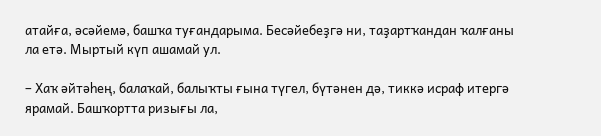атайға, әсәйемә, башҡа туғандарыма. Бесәйебеҙгә ни, таҙартҡандан ҡалғаны ла етә. Мыртый күп ашамай ул.

– Хаҡ әйтәһең, балаҡай, балыҡты ғына түгел, бүтәнен дә, тиккә исраф итергә ярамай. Башҡортта ризығы ла,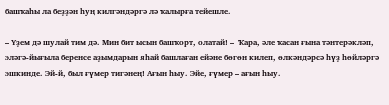башҡаһы ла беҙҙән һуң килгәндәргә лә ҡалырға тейешле.

– Үҙем дә шулай тим дә. Мин бит ысын башҡорт, олатай! –  Ҡара, әле ҡасан ғына тәнтерәкләп, эләгә-йығыла беренсе аҙымдарын яһай башлаған ейәне бөгөн килеп, өлкәндәрсә һүҙ һөйләргә эшкинде. Эй-й, был ғүмер тигәнең! Ағын һыу. Эйе, ғүмер – ағын һыу.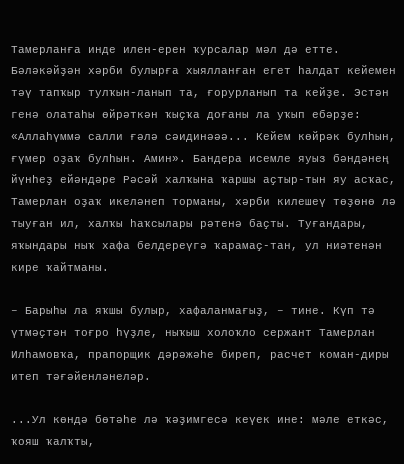Тамерланға инде илен-ерен ҡурсалар мәл дә етте. Бәләкәйҙән хәрби булырға хыялланған егет һалдат кейемен тәү тапҡыр тулҡын-ланып та, ғорурланып та кейҙе. Эстән генә олатаһы өйрәткән ҡыҫҡа доғаны ла уҡып ебәрҙе: «Аллаһүммә салли ғәлә сәидинәәә... Кейем көйрәк булһын, ғүмер оҙаҡ булһын. Амин». Бандера исемле яуыз бәндәнең йүнһеҙ ейәндәре Рәсәй халҡына ҡаршы аҫтыр-тын яу асҡас, Тамерлан оҙаҡ икеләнеп торманы, хәрби килешеү төҙөнө лә тыуған ил, халҡы һаҡсылары рәтенә баҫты. Туғандары, яҡындары ныҡ хафа белдереүгә ҡарамаҫ-тан, ул ниәтенән кире ҡайтманы.

– Барыһы ла яҡшы булыр, хафаланмағыҙ, – тине. Күп тә үтмәҫтән тоғро һүҙле, ныҡыш холоҡло сержант Тамерлан Илһамовҡа, прапорщик дәрәжәһе биреп, расчет коман-диры итеп тәғәйенләнеләр.

...Ул көндә бөтәһе лә ҡәҙимгесә кеүек ине: мәле еткәс, ҡояш ҡалҡты,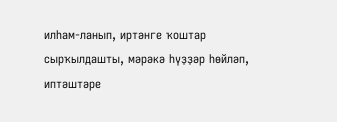илһам-ланып, иртәнге ҡоштар сырҡылдашты, мәрәкә һүҙҙәр һөйләп, иптәштәре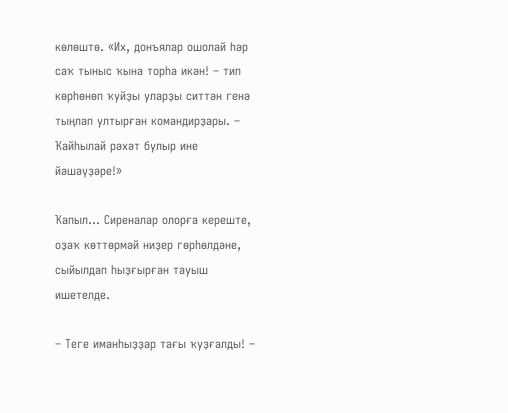көлөштө. «Их, донъялар ошолай һәр саҡ тыныс ҡына торһа икән! – тип көрһөнөп ҡуйҙы уларҙы ситтән генә тыңлап ултырған командирҙары. – Ҡайһылай рәхәт булыр ине йәшәүҙәре!»

Ҡапыл... Сиреналар олорға кереште, оҙаҡ көттөрмәй ниҙер гөрһөлдәне, сыйылдап һыҙғырған тауыш ишетелде.

– Теге иманһыҙҙар тағы ҡуҙғалды! –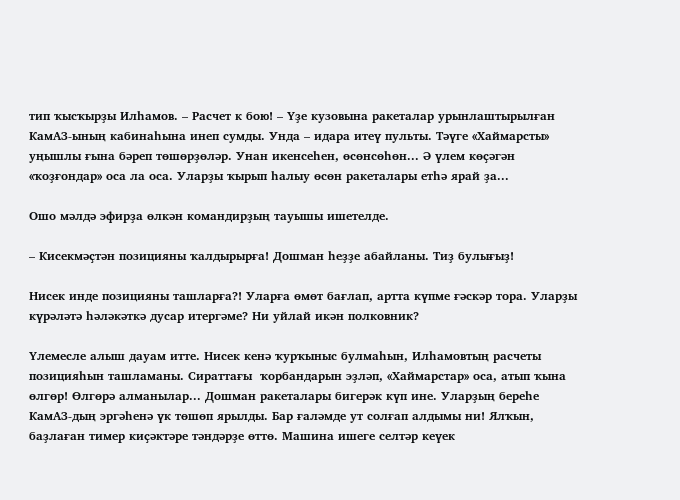тип ҡысҡырҙы Илһамов. – Расчет к бою! – Үҙе кузовына ракеталар урынлаштырылған КамАЗ-ының кабинаһына инеп сумды. Унда – идара итеү пульты. Тәүге «Хаймарсты» уңышлы ғына бәреп төшөрҙөләр. Унан икенсеһен, өсөнсөһөн... Ә үлем көҫәгән «ҡоҙғондар» оса ла оса. Уларҙы ҡырып һалыу өсөн ракеталары етһә ярай ҙа...

Ошо мәлдә эфирҙа өлкән командирҙың тауышы ишетелде.

– Кисекмәҫтән позицияны ҡалдырырға! Дошман һеҙҙе абайланы. Тиҙ булығыҙ!

Нисек инде позицияны ташларға?! Уларға өмөт бағлап, артта күпме ғәскәр тора. Уларҙы күрәләтә һәләкәткә дусар итергәме? Ни уйлай икән полковник?

Үлемесле алыш дауам итте. Нисек кенә ҡурҡыныс булмаһын, Илһамовтың расчеты позицияһын ташламаны. Сираттағы  ҡорбандарын эҙләп, «Хаймарстар» оса, атып ҡына өлгөр! Өлгөрә алманылар... Дошман ракеталары бигерәк күп ине. Уларҙың береһе КамАЗ-дың эргәһенә үк төшөп ярылды. Бар ғаләмде ут солғап алдымы ни! Ялҡын, баҙлаған тимер киҫәктәре тәндәрҙе өттө. Машина ишеге селтәр кеүек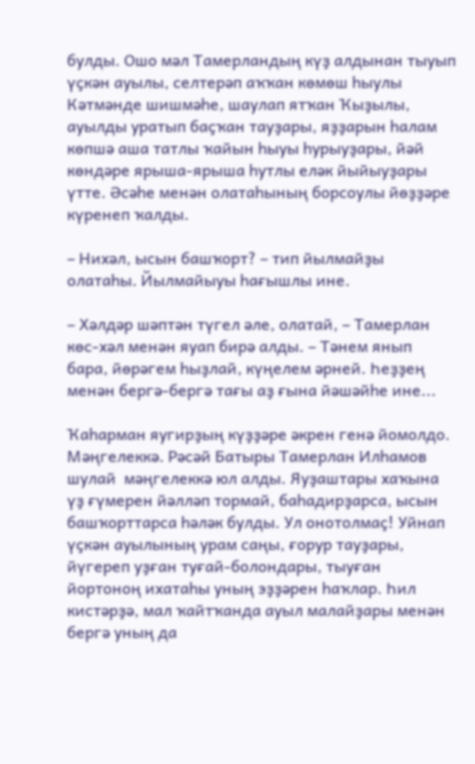булды. Ошо мәл Тамерландың күҙ алдынан тыуып үҫкән ауылы, селтерәп аҡҡан көмөш һыулы Кәтмәнде шишмәһе, шаулап ятҡан Ҡыҙылы, ауылды уратып баҫҡан тауҙары, яҙҙарын һалам көпшә аша татлы ҡайын һыуы һурыуҙары, йәй көндәре ярыша-ярыша һутлы еләк йыйыуҙары үтте. Әсәһе менән олатаһының борсоулы йөҙҙәре күренеп ҡалды.

– Нихәл, ысын башҡорт? – тип йылмайҙы олатаһы. Йылмайыуы һағышлы ине.

– Хәлдәр шәптән түгел әле, олатай, – Тамерлан көс-хәл менән яуап бирә алды. – Тәнем янып бара, йөрәгем һыҙлай, күңелем әрней. Һеҙҙең менән бергә-бергә тағы аҙ ғына йәшәйһе ине...

Ҡаһарман яугирҙың күҙҙәре әкрен генә йомолдо. Мәңгелеккә. Рәсәй Батыры Тамерлан Илһамов шулай  мәңгелеккә юл алды. Яуҙаштары хаҡына үҙ ғүмерен йәлләп тормай, баһадирҙарса, ысын башҡорттарса һәләк булды. Ул онотолмаҫ! Уйнап үҫкән ауылының урам саңы, ғорур тауҙары, йүгереп уҙған туғай-болондары, тыуған йортоноң ихатаһы уның эҙҙәрен һаҡлар. Һил кистәрҙә, мал ҡайтҡанда ауыл малайҙары менән бергә уның да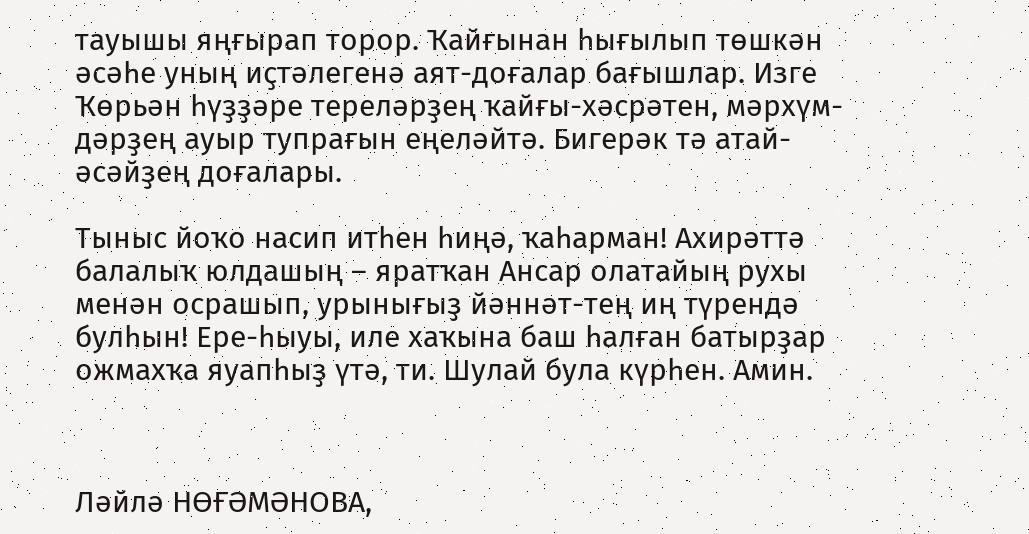тауышы яңғырап торор. Ҡайғынан һығылып төшкән әсәһе уның иҫтәлегенә аят-доғалар бағышлар. Изге Ҡөрьән һүҙҙәре тереләрҙең ҡайғы-хәсрәтен, мәрхүм-дәрҙең ауыр тупрағын еңеләйтә. Бигерәк тә атай-әсәйҙең доғалары.

Тыныс йоҡо насип итһен һиңә, ҡаһарман! Ахирәттә балалыҡ юлдашың – яратҡан Ансар олатайың рухы менән осрашып, урынығыҙ йәннәт-тең иң түрендә булһын! Ере-һыуы, иле хаҡына баш һалған батырҙар ожмахҡа яуапһыҙ үтә, ти. Шулай була күрһен. Амин.



Ләйлә НӨҒӘМӘНОВА,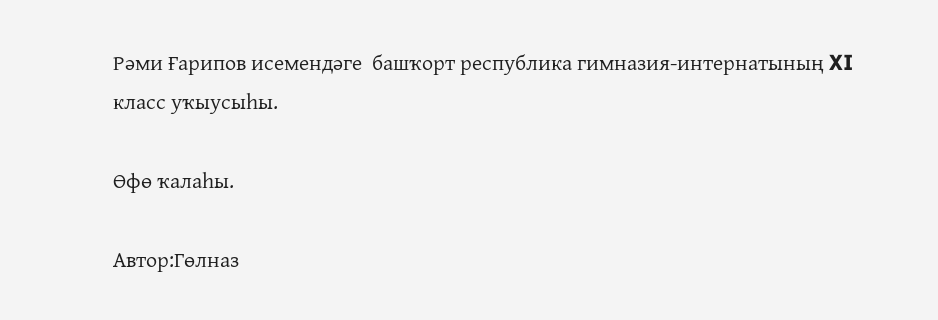Рәми Ғарипов исемендәге  башҡорт республика гимназия-интернатының XI класс уҡыусыһы.

Өфө ҡалаһы.

Автор:Гөлназ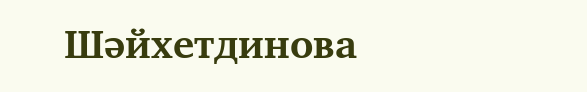Шәйхетдинова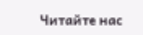Читайте нас